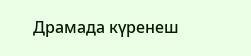Драмада күренеш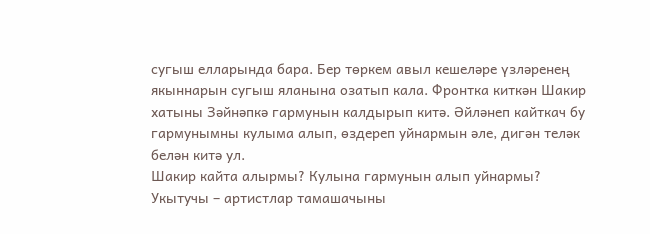сугыш елларында бара. Бер төркем авыл кешеләре үзләренең якыннарын сугыш яланына озатып кала. Фронтка киткән Шакир хатыны Зәйнәпкә гармунын калдырып китә. Әйләнеп кайткач бу гармунымны кулыма алып, өздереп уйнармын әле, дигән теләк белән китә ул.
Шакир кайта алырмы? Кулына гармунын алып уйнармы? Укытучы – артистлар тамашачыны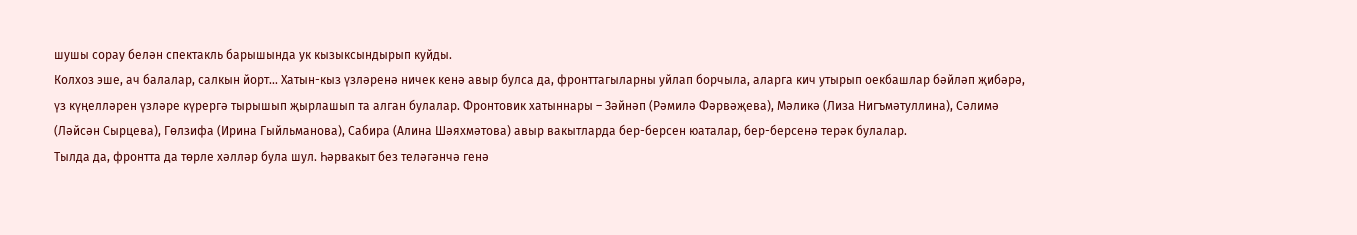шушы сорау белән спектакль барышында ук кызыксындырып куйды.
Колхоз эше, ач балалар, салкын йорт... Хатын-кыз үзләренә ничек кенә авыр булса да, фронттагыларны уйлап борчыла, аларга кич утырып оекбашлар бәйләп җибәрә, үз күңелләрен үзләре күрергә тырышып җырлашып та алган булалар. Фронтовик хатыннары – Зәйнәп (Рәмилә Фәрвәҗева), Мәликә (Лиза Нигъмәтуллина), Сәлимә (Ләйсән Сырцева), Гөлзифа (Ирина Гыйльманова), Сабира (Алина Шәяхмәтова) авыр вакытларда бер-берсен юаталар, бер-берсенә терәк булалар.
Тылда да, фронтта да төрле хәлләр була шул. Һәрвакыт без теләгәнчә генә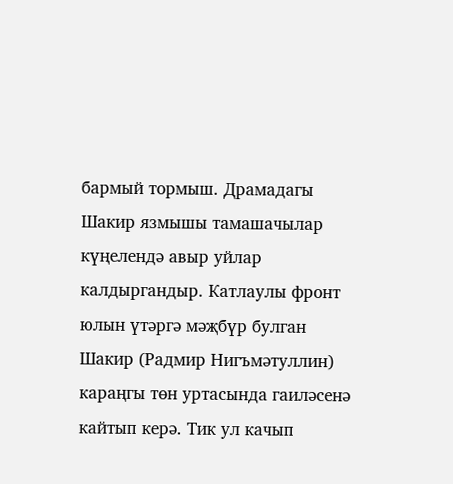бармый тормыш. Драмадагы Шакир язмышы тамашачылар күңелендә авыр уйлар калдыргандыр. Катлаулы фронт юлын үтәргә мәҗбүр булган Шакир (Радмир Нигъмәтуллин) караңгы төн уртасында гаиләсенә кайтып керә. Тик ул качып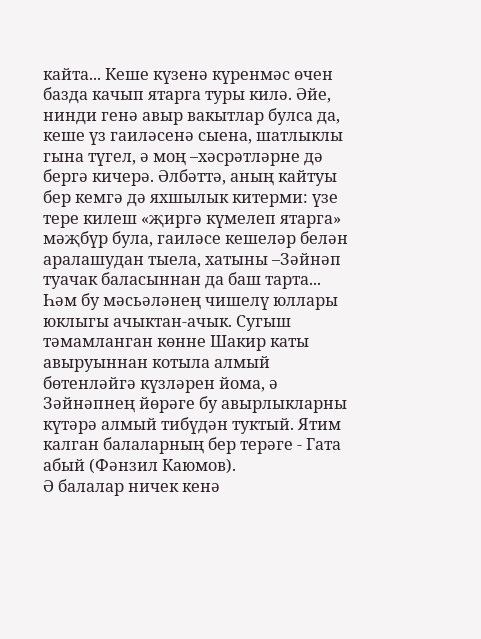кайта... Кеше күзенә күренмәс өчен базда качып ятарга туры килә. Әйе, нинди генә авыр вакытлар булса да, кеше үз гаиләсенә сыена, шатлыклы гына түгел, ә моң –хәсрәтләрне дә бергә кичерә. Әлбәттә, аның кайтуы бер кемгә дә яхшылык китерми: үзе тере килеш «җиргә күмелеп ятарга» мәҗбүр була, гаиләсе кешеләр белән аралашудан тыела, хатыны –Зәйнәп туачак баласыннан да баш тарта... Һәм бу мәсьәләнең чишелү юллары юклыгы ачыктан-ачык. Сугыш тәмамланган көнне Шакир каты авыруыннан котыла алмый бөтенләйгә күзләрен йома, ә Зәйнәпнең йөрәге бу авырлыкларны күтәрә алмый тибүдән туктый. Ятим калган балаларның бер терәге - Гата абый (Фәнзил Каюмов).
Ә балалар ничек кенә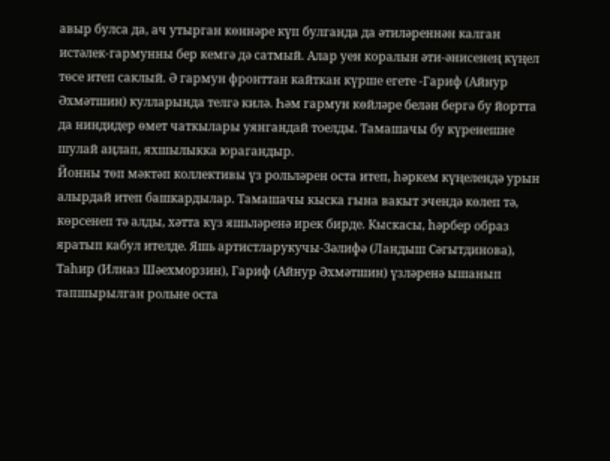авыр булса да, ач утырган көннәре күп булганда да әтиләреннән калган истәлек-гармунны бер кемгә дә сатмый. Алар уен коралын әти-әнисенең күңел төсе итеп саклый. Ә гармун фронттан кайткан күрше егете -Гариф (Айнур Әхмәтшин) кулларында телгә килә. Һәм гармун көйләре белән бергә бу йортта да ниндидер өмет чаткылары уянгандай тоелды. Тамашачы бу күренешне шулай аңлап, яхшылыкка юрагандыр.
Йонны төп мәктәп коллективы үз рольләрен оста итеп, һәркем күңелендә урын алырдай итеп башкардылар. Тамашачы кыска гына вакыт эчендә көлеп тә, көрсенеп тә алды, хәтта күз яшьләренә ирек бирде. Кыскасы, һәрбер образ яратып кабул ителде. Яшь артистларукучы-Зәлифә (Ландыш Сәгытдинова), Таһир (Илназ Шәехморзин), Гариф (Айнур Әхмәтшин) үзләренә ышанып тапшырылган рольне оста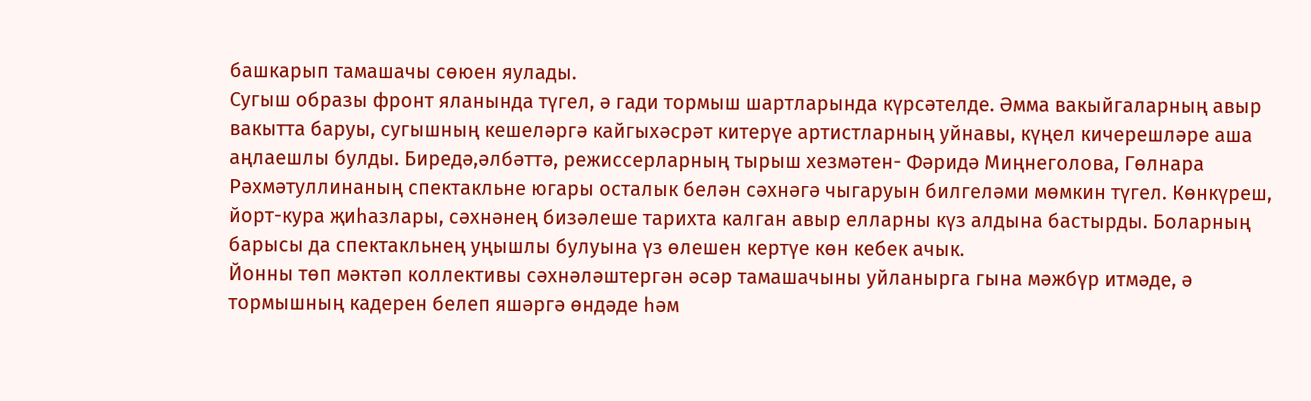башкарып тамашачы сөюен яулады.
Сугыш образы фронт яланында түгел, ә гади тормыш шартларында күрсәтелде. Әмма вакыйгаларның авыр вакытта баруы, сугышның кешеләргә кайгыхәсрәт китерүе артистларның уйнавы, күңел кичерешләре аша аңлаешлы булды. Биредә,әлбәттә, режиссерларның тырыш хезмәтен- Фәридә Миңнеголова, Гөлнара Рәхмәтуллинаның спектакльне югары осталык белән сәхнәгә чыгаруын билгеләми мөмкин түгел. Көнкүреш, йорт-кура җиһазлары, сәхнәнең бизәлеше тарихта калган авыр елларны күз алдына бастырды. Боларның барысы да спектакльнең уңышлы булуына үз өлешен кертүе көн кебек ачык.
Йонны төп мәктәп коллективы сәхнәләштергән әсәр тамашачыны уйланырга гына мәжбүр итмәде, ә тормышның кадерен белеп яшәргә өндәде һәм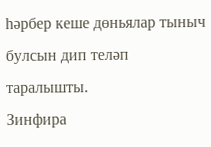һәрбер кеше дөньялар тыныч булсын дип теләп таралышты.
Зинфира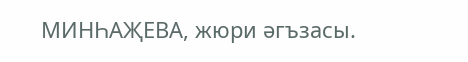МИНҺАҖЕВА, жюри әгъзасы.